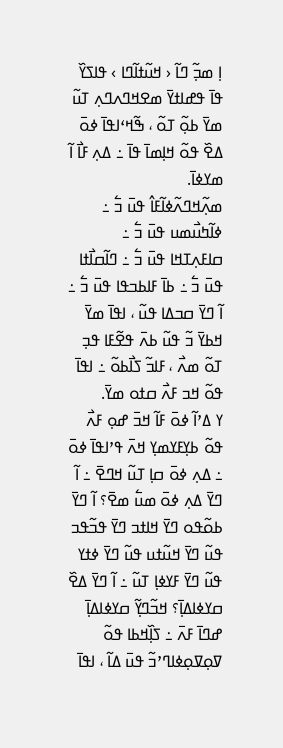ߊ߲ ߘߏ߲߬ ߣߊ߬ ‹ ߞߎ߬ߙߊ߬ߣߊ › ߟߊߖߌ߰ ߟߊ߫ ߟߝߊߙߌ߫ ߘߐߞߣߍߣߍ߲ ߠߎ߬ ߘߌ߫ ߕߋ߲߬ ߠߋ߬ ، ߒ߬ߞߵߊߟߊ߫ ߦߋ߫ ߡߐ߰ ߟߋ߬ ߞߊ߲ߘߊ߫ ߟߊ߫ ߸ ߡߍ߲ ߓߊ߯ ߊ߬ ߘߌߦߊ߫.
ߘߍ߲߬ߞߣߍ߬ߦߊ߬ߓߊ߮ ߟߎ߫ ߏ߱ ߸ ߦߊ߬ߤߎ߯ߘߎ ߟߎ߫ ߏ߱ ߸ ߛߊߓߍ߲ߠߞߊ ߟߎ߫ ߏ߱ ߸ ߣߊ߬ߛߊ߯ߙߊ ߟߎ߫ ߏ߱ ߸ ߕߊ߫ ߓߊߕߏߟߊ ߟߎ߫ ߏ߱ ߸ ߊ߬ ߣߌ߫ ߛߏߡߊ ߟߎ߬ ، ߊߟߊ߫ ߘߌ߫ ߞߕߌ߫ ߏ߬ ߟߎ߬ ߕߍ߫ ߟߐ߬ߓߊ ߟߏ߲ ߠߋ߬ ߘߍ߯ ، ߓߊߏ߬ ߖߊ߯ߕߋ߬ ߸ ߊߟߊ߫ ߟߋ߬ ߞߏ ߓߍ߯ ߛߙߋ ߘߌ߫.
ߌ ߡߴߊ߬ ߦߋ߫ ߓߊ߬ ߞߏ߫ ߝߋ߲ ߓߍ߯ ߟߋ߬ ߕߌ߲ߓߌߘߌ߲ ߞߍ߫ ߟߴߊߟߊ߫ ߦߋ߫ ߸ ߡߍ߲ ߦߋ߫ ߛߊ߲ ߠߎ߬ ߞߣߐ߫ ߸ ߊ߬ ߣߌ߫ ߡߍ߲ ߦߋ߫ ߘߎ߱ ߘߐ߫؟ ߊ߬ ߣߌ߫ ߕߋ߬ߟߋ ߣߌ߫ ߞߊߙߏ ߣߌ߫ ߟߏ߬ߟߏ ߟߎ߬ ߣߌ߫ ߞߎ߬ߙߎ ߟߎ߬ ߣߌ߫ ߦߙߌ ߟߎ߬ ߣߌ߫ ߓߌߦߊ߲ ߠߎ߬ ߸ ߊ߬ ߣߌ߫ ߡߐ߰ ߛߌߦߊߡߊ߲߫؟ ߞߏ߬ߣߌ߲߬ ߛߌߦߊߡߊ߲߫ ߝߣߊ߫ ߓߍ߫ ߸ ߖߊ߲߰ߞߕߊ ߟߋ߬ ߜߋ߲ߜߋ߲ߦߊߣߴߏ߬ ߟߎ߫ ߡߊ߬ ، ߊߟߊ߫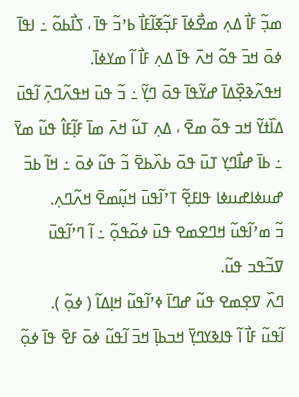ߘߏ߲߬ ߓߊ߯ ߡߍ߲ ߘߐ߯ߦߊ߫ ߓߏ߲߬ߧߊ߬ߓߊ߯ ߕߴߏ߬ ߟߊ߫ ، ߖߊ߯ߕߋ߬ ߸ ߊߟߊ߫ ߦߋ߫ ߞߏ߫ ߟߋ߬ ߞߍ߫ ߟߊ߫ ߡߍ߲ ߓߊ߯ ߊ߬ ߘߌߦߊ߫.
ߞߟߍ߬ߢߐ߲߰ߡߊ߫ ߝߌ߬ߟߊ߫ ߟߋ߫ ߣߌ߲߬ ߸ ߏ߬ ߟߎ߫ ߞߟߍ߬ߣߍ߲߫ ߊ߬ߟߎ߫ ߡߊ߰ߙߌ߬ ߞߏ ߟߋ߬ ߘߐ߫ ، ߡߍ߲ ߠߎ߬ ߞߍ߫ ߘߊ߫ ߓߊ߲߬ߓߊ߮ ߟߎ߬ ߘߌ߫ ߸ ߕߊ߫ ߝߊ߯ߣߌ߲ ߠߎ߫ ߟߋ߫ ߕߍ߰ߕߐ߫ ߏ߬ ߟߎ߬ ߦߋ߫ ߸ ߞߊ߬ ߕߏ߫ ߝߎߦߊߝߎߦߊ ߟߊߓߐ߲߬ ߠߴߊ߬ߟߎ߫ ߞߎ߲߬ߘߐ߫ ߞߍ߬ߣߍ߲.
ߏ߬ ߘߴߊ߬ߟߎ߬ ߞߣߐߘߐ ߟߎ߫ ߦߋ߬ߟߋ߲߬ ߸ ߊ߬ ߣߴߊ߬ߟߎ߫ ߜߏ߬ߟߏ ߟߎ߬.
ߣߍ߰ ߜߐ߲ߘߐ ߟߎ߬ ߝߣߊ߫ ߦߴߊ߬ߟߎ߬ ߞߊ߲ߡߊ߬ ( ߦߋ߲߬ ).
ߊ߬ߟߎ߬ ߓߊ߯ ߊ߬ ߟߊߢߌߣߌ߲߫ ߞߏߕߊ߲߫ ߞߏ߫ ߊ߬ߟߎ߬ ߦߋ߫ ߓߐ߫ ߟߊ߫ ߦߋ߲߬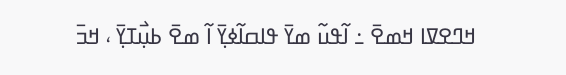ߞߣߐߜߊ ߞߘߐ߫ ߸ ߊ߬ߟߎ߬ ߘߌ߫ ߟߊߛߊ߬ߦߌ߲߫ ߊ߬ ߘߐ߫ ߕߎ߲߯ߠߌ߲߫ ، ߞߏ߫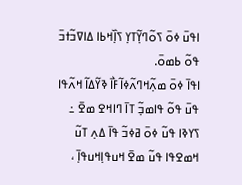ߊߟߎ߫ ߦߋ߫ ߖߋ߬ߣߌ߲߬ߠߌ߲ ߖߊ߲߰ߞߕߊ ߡߊߜߏ߬ߙߏ߫ ߟߋ߬ ߕߘߋ߫.
ߊߟߊ߫ ߦߋ߫ ߘߍ߲߬ߞߣߍ߬ߦߊ߬ߓߊ߯ ߢߌ߬ߡߊ߬ ߞߍ߬ߟߊ ߟߎ߫ ߟߋ߬ ߟߊߘߏ߲߬ ߠߊ߫ ߣߊߞߐ ߘߐ߫ ߸ ߖߌߢߊ ߟߎ߬ ߦߋ߫ ߥߦߏ߬ ߟߊ߫ ߡߍ߲ ߠߎ߬ ߞߘߐߟߊ ߟߎ߬ ߘߐ߫ ߞߎߟߊ߲ߞߎߟߊ߲߫ ،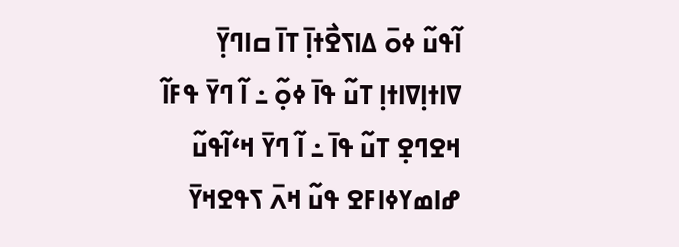ߊ߬ߟߎ߬ ߦߋ߫ ߡߊߖߐ߯ߙߊ߲߫ ߠߊ߫ ߛߊߣߌ߲߫ ߜߊߙߊ߲ߜߊߙߊ߲ ߠߎ߬ ߟߊ߫ ߦߋ߲߬ ߸ ߊ߬ ߣߌ߫ ߟߓߊ߬ ߞߐߣߐ߲ ߠߎ߬ ߟߊ߫ ߸ ߊ߬ ߣߌ߫ ߞߵߊ߬ߟߎ߬ ߝߊߘߌߦߊߓߐ ߟߎ߬ ߞߍ߫ ߖߟߐߞߌ߫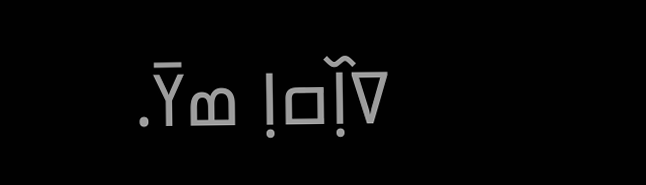ߜߊ߲߰ߛߊ߲ ߘߌ߫.